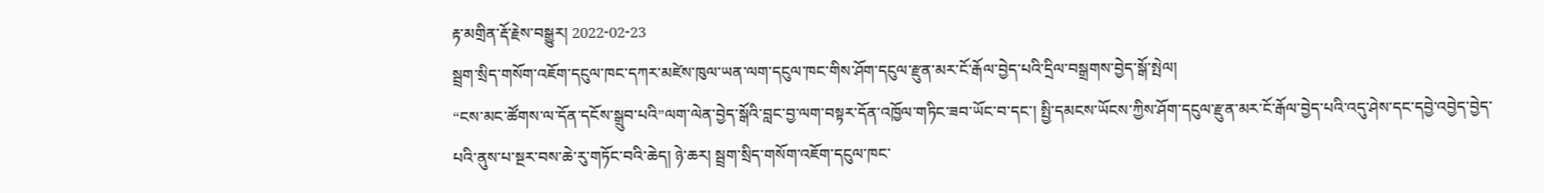རྟ་མགྲིན་རྡོ་རྗེས་བསྒྱུར། 2022-02-23
སྦྲག་སྲིད་གསོག་འཇོག་དངུལ་ཁང་དཀར་མཛེས་ཁུལ་ཡན་ལག་དངུལ་ཁང་གིས་ཤོག་དངུལ་རྫུན་མར་ངོ་རྒོལ་བྱེད་པའི་དྲིལ་བསྒྲགས་བྱེད་སྒོ་སྤེལ།
“ངས་མང་ཚོགས་ལ་དོན་དངོས་སྒྲུབ་པའི”ལག་ལེན་བྱེད་སྒོའི་བླང་བྱ་ལག་བསྟར་དོན་འཁྱོལ་གཏིང་ཟབ་ཡོང་བ་དང་། སྤྱི་དམངས་ཡོངས་ཀྱིས་ཤོག་དངུལ་རྫུན་མར་ངོ་རྒོལ་བྱེད་པའི་འདུ་ཤེས་དང་དབྱེ་འབྱེད་བྱེད་པའི་ནུས་པ་སྔར་བས་ཆེ་རུ་གཏོང་བའི་ཆེད། ཉེ་ཆར། སྦྲག་སྲིད་གསོག་འཇོག་དངུལ་ཁང་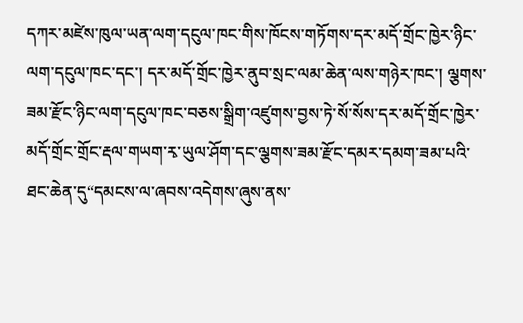དཀར་མཛེས་ཁུལ་ཡན་ལག་དངུལ་ཁང་གིས་ཁོངས་གཏོགས་དར་མདོ་གྲོང་ཁྱེར་ཉིང་ལག་དངུལ་ཁང་དང་། དར་མདོ་གྲོང་ཁྱེར་ནུབ་སྲང་ལམ་ཆེན་ལས་གཉེར་ཁང་། ལྕགས་ཟམ་རྫོང་ཉིང་ལག་དངུལ་ཁང་བཅས་སྒྲིག་འཛུགས་བྱས་ཏེ་སོ་སོས་དར་མདོ་གྲོང་ཁྱེར་མདོ་གྲོང་གྲོང་རྡལ་གཡག་རྭ་ཡུལ་ཤོག་དང་ལྕགས་ཟམ་རྫོང་དམར་དམག་ཟམ་པའི་ཐང་ཆེན་དུ“དམངས་ལ་ཞབས་འདེགས་ཞུས་ནས་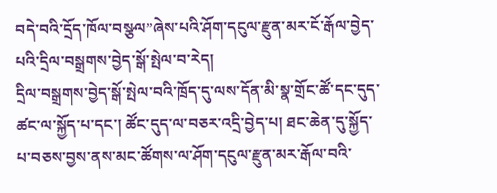བདེ་བའི་དྲོད་ཁོལ་བསྩལ”ཞེས་པའི་ཤོག་དངུལ་རྫུན་མར་ངོ་རྒོལ་བྱེད་པའི་དྲིལ་བསྒྲགས་བྱེད་སྒོ་སྤེལ་བ་རེད།
དྲིལ་བསྒྲགས་བྱེད་སྒོ་སྤེལ་བའི་ཁྲོད་དུ་ལས་དོན་མི་སྣ་གྲོང་ཚོ་དང་དུད་ཚང་ལ་སྐྱོད་པ་དང་། ཚོང་དུད་ལ་བཅར་འདྲི་བྱེད་པ། ཐང་ཆེན་དུ་སྐྱོད་པ་བཅས་བྱས་ནས་མང་ཚོགས་ལ་ཤོག་དངུལ་རྫུན་མར་རྒོལ་བའི་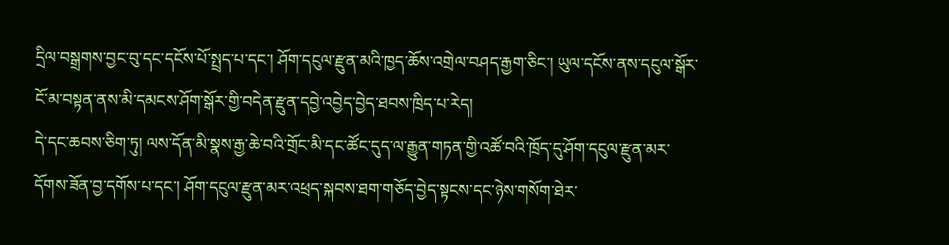དྲིལ་བསྒྲགས་བྱང་བུ་དང་དངོས་པོ་སྤྲད་པ་དང་། ཤོག་དངུལ་རྫུན་མའི་ཁྱད་ཆོས་འགྲེལ་བཤད་རྒྱག་ཅིང་། ཡུལ་དངོས་ནས་དངུལ་སྒོར་ངོ་མ་བསྟན་ནས་མི་དམངས་ཤོག་སྒོར་གྱི་བདེན་རྫུན་དབྱེ་འབྱེད་བྱེད་ཐབས་ཁྲིད་པ་རེད།
དེ་དང་ཆབས་ཅིག་ཏུ། ལས་དོན་མི་སྣས་རྒྱ་ཆེ་བའི་གྲོང་མི་དང་ཚོང་དུད་ལ་རྒྱུན་གཏན་གྱི་འཚོ་བའི་ཁྲོད་དུ་ཤོག་དངུལ་རྫུན་མར་དོགས་ཟོན་བྱ་དགོས་པ་དང་། ཤོག་དངུལ་རྫུན་མར་འཕྲད་སྐབས་ཐག་གཅོད་བྱེད་སྟངས་དང་ཉེས་གསོག་ཐེར་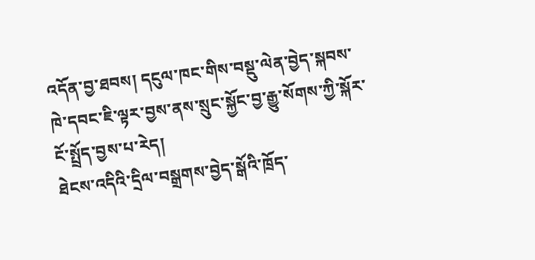འདོན་བྱ་ཐབས། དངུལ་ཁང་གིས་བསྡུ་ལེན་བྱེད་སྐབས་ཁེ་དབང་ཇི་ལྟར་བྱས་ནས་སྲུང་སྐྱོང་བྱ་རྒྱུ་སོགས་ཀྱི་སྐོར་ངོ་སྤྲོད་བྱས་པ་རེད།
ཐེངས་འདིའི་དྲིལ་བསྒྲགས་བྱེད་སྒོའི་ཁྲོད་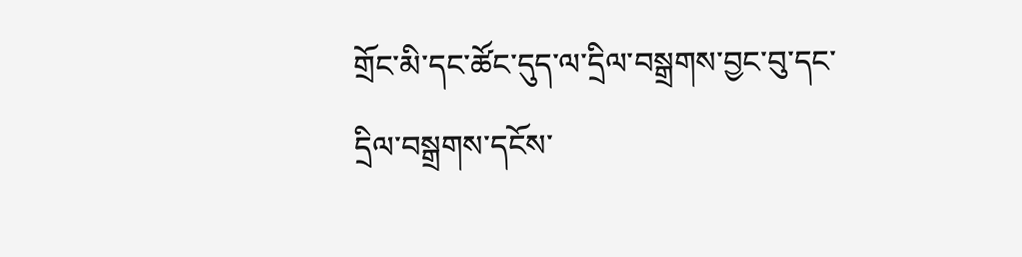གྲོང་མི་དང་ཚོང་དུད་ལ་དྲིལ་བསྒྲགས་བྱང་བུ་དང་དྲིལ་བསྒྲགས་དངོས་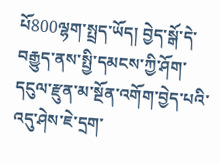པོ800ལྷག་སྤྲད་ཡོད། བྱེད་སྒོ་དེ་བརྒྱུད་ནས་སྤྱི་དམངས་ཀྱི་ཤོག་དངུལ་རྫུན་མ་སྔོན་འགོག་བྱེད་པའི་འདུ་ཤེས་ཇེ་དྲག་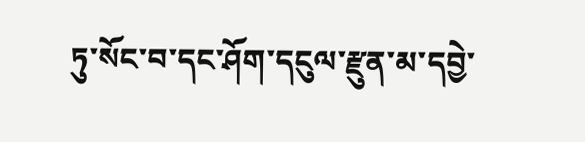ཏུ་སོང་བ་དང་ཤོག་དངུལ་རྫུན་མ་དབྱེ་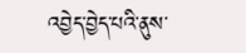འབྱེད་བྱེད་པའི་ནུས་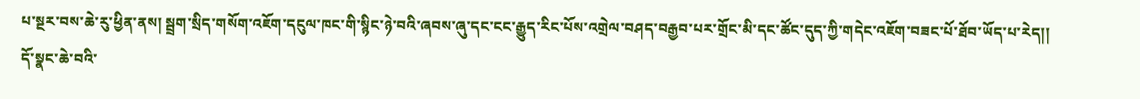པ་སྔར་བས་ཆེ་རུ་ཕྱིན་ནས། སྦྲག་སྲིད་གསོག་འཇོག་དངུལ་ཁང་གི་སྙིང་ཉེ་བའི་ཞབས་ཞུ་དང་ངང་རྒྱུད་རིང་པོས་འགྲེལ་བཤད་བརྒྱབ་པར་གྲོང་མི་དང་ཚོང་དུད་ཀྱི་གདེང་འཇོག་བཟང་པོ་ཐོབ་ཡོད་པ་རེད།།
དོ་སྣང་ཆེ་བའི་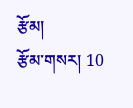རྩོམ།
རྩོམ་གསར། 10